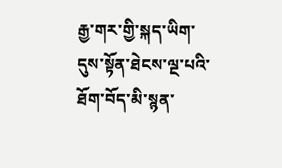རྒྱ་གར་གྱི་སྐད་ཡིག་དུས་སྟོན་ཐེངས་ལྔ་པའི་ཐོག་བོད་མི་སྙན་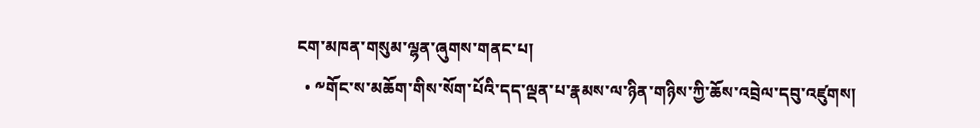ངག་མཁན་གསུམ་ལྷན་ཞུགས་གནང་པ།
  • ༸གོང་ས་མཆོག་གིས་སོག་པོའི་དད་ལྡན་པ་རྣམས་ལ་ཉིན་གཉིས་ཀྱི་ཆོས་འབྲེལ་དབུ་འཛུགས།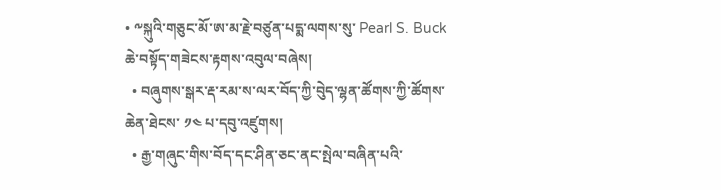• ༸སྐུའི་གཅུང་མོ་ཨ་མ་རྗེ་བཙུན་པདྨ་ལགས་སུ་ Pearl S. Buck ཆེ་བསྟོད་གཟེངས་རྟགས་འབུལ་བཞེས།
  • བཞུགས་སྒར་རྡ་རམ་ས་ལར་བོད་ཀྱི་བེུད་ལྷན་ཚོགས་ཀྱི་ཚོགས་ཆེན་ཐེངས་ ༡༤ པ་དབུ་འཛུགས།
  • རྒྱ་གཞུང་གིས་བོད་དང་ཤིན་ཅང་ནང་སྤེལ་བཞིན་པའི་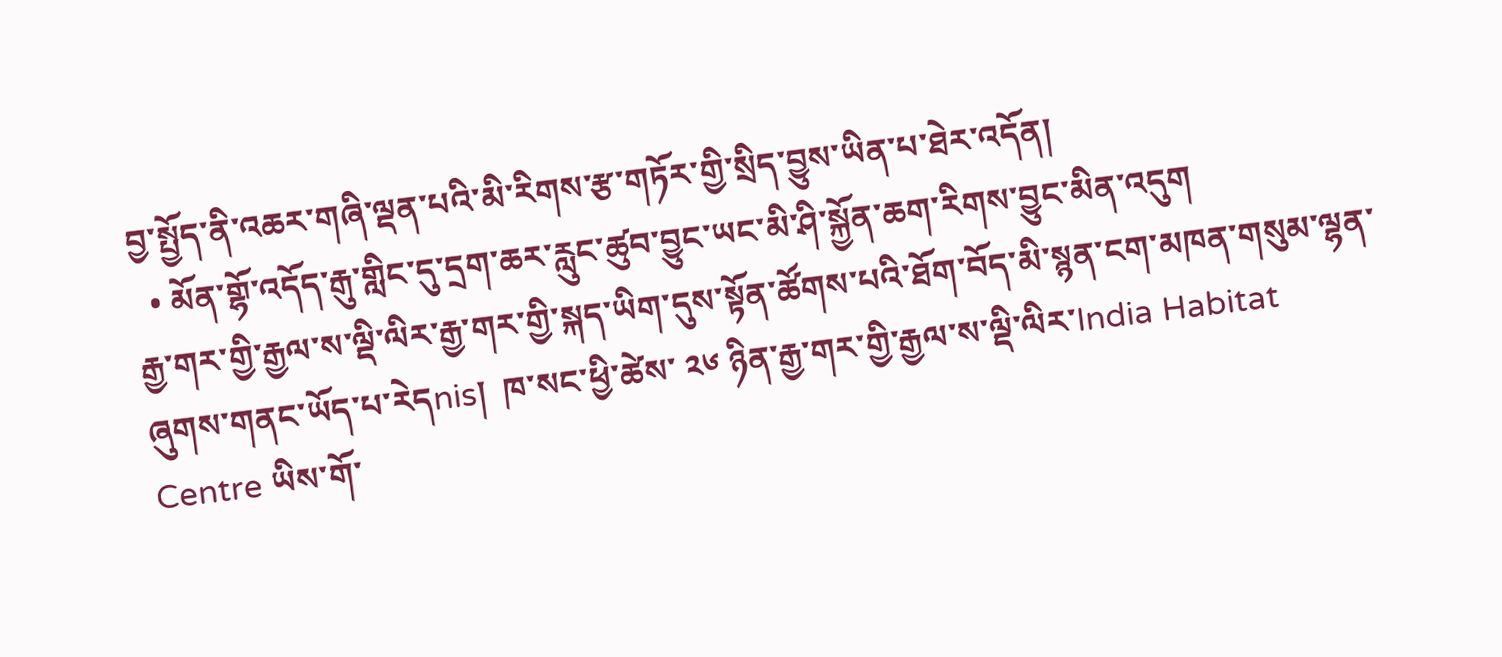བྱ་སྤྱོད་ནི་འཆར་གཞི་ལྡན་པའི་མི་རིགས་རྩ་གཏོར་གྱི་སྲིད་བྱུས་ཡིན་པ་ཐེར་འདོན།
  • མོན་གྷོ་འདོད་རྒུ་གླིང་དུ་དྲག་ཆར་རླུང་ཚུབ་བྱུང་ཡང་མི་ཤི་སྐྱོན་ཆག་རིགས་བྱུང་མིན་འདུག
རྒྱ་གར་གྱི་རྒྱལ་ས་ལྡི་ལིར་རྒྱ་གར་གྱི་སྐད་ཡིག་དུས་སྟོན་ཚོགས་པའི་ཐོག་བོད་མི་སྙན་ངག་མཁན་གསུམ་ལྷན་ཞུགས་གནང་ཡོད་པ་རེདnis།  ཁ་སང་ཕྱི་ཚེས་ ༢༦ ཉིན་རྒྱ་གར་གྱི་རྒྱལ་ས་ལྡི་ལིར་India Habitat Centre ཡིས་གོ་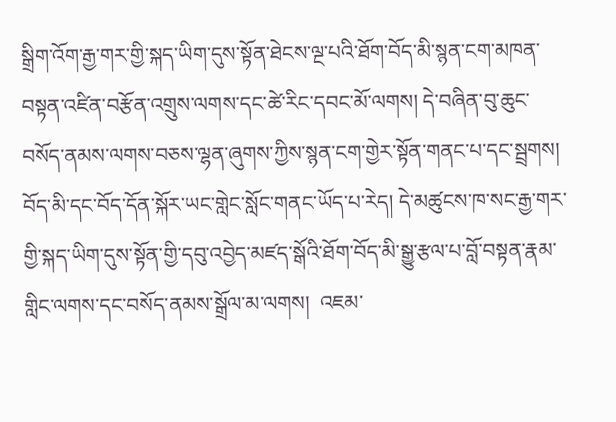སྒྲིག་འོག་རྒྱ་གར་གྱི་སྐད་ཡིག་དུས་སྟོན་ཐེངས་ལྔ་པའི་ཐོག་བོད་མི་སྙན་ངག་མཁན་བསྟན་འཛིན་བརྩོན་འགྲུས་ལགས་དང་ཚེ་རིང་དབང་མོ་ལགས། དེ་བཞིན་བུ་ཆུང་བསོད་ནམས་ལགས་བཅས་ལྷན་ཞུགས་ཀྱིས་སྙན་ངག་གྱེར་སྟོན་གནང་པ་དང་སྦྲགས། བོད་མི་དང་བོད་དོན་སྐོར་ཡང་གླེང་སློང་གནང་ཡོད་པ་རེད། དེ་མཚུངས་ཁ་སང་རྒྱ་གར་གྱི་སྐད་ཡིག་དུས་སྟོན་གྱི་དབུ་འབྱེད་མཛད་སྒོའི་ཐོག་བོད་མི་སྒྱུ་རྩལ་པ་བློ་བསྟན་རྣམ་གླིང་ལགས་དང་བསོད་ནམས་སྒྲོལ་མ་ལགས།  འཇམ་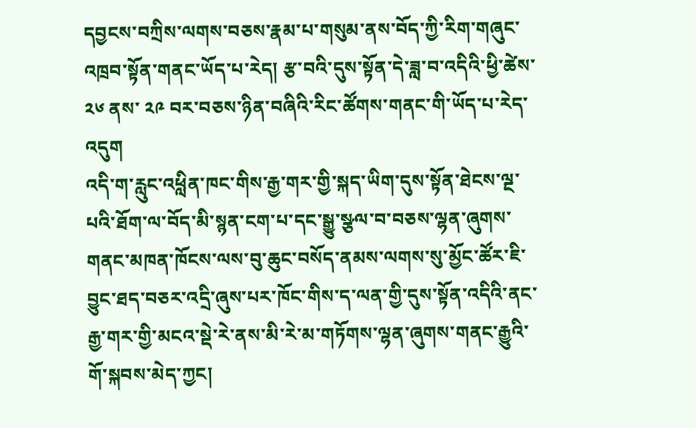དབྱངས་བཀྲིས་ལགས་བཅས་རྣམ་པ་གསུམ་ནས་བོད་ཀྱི་རིག་གཞུང་འཁྲབ་སྟོན་གནང་ཡོད་པ་རེད། རྩ་བའི་དུས་སྟོན་དེ་ཟླ་བ་འདིའི་ཕྱི་ཚེས་ ༢༦ ནས་ ༢༩ བར་བཅས་ཉིན་བཞིའི་རིང་ཚོགས་གནང་གི་ཡོད་པ་རེད་འདུག
འདི་ག་རླུང་འཕླིན་ཁང་གིས་རྒྱ་གར་གྱི་སྐད་ཡིག་དུས་སྟོན་ཐེངས་ལྔ་པའི་ཐོག་ལ་བོད་མི་སྙན་ངག་པ་དང་སྒྱུ་སྩལ་བ་བཅས་ལྷན་ཞུགས་གནང་མཁན་ཁོངས་ལས་བུ་ཆུང་བསོད་ནམས་ལགས་སུ་མྱོང་ཚོར་ཇི་བྱུང་ཐད་བཅར་འདྲི་ཞུས་པར་ཁོང་གིས་ད་ལན་གྱི་དུས་སྟོན་འདིའི་ནང་རྒྱ་གར་གྱི་མངའ་སྡེ་རེ་ནས་མི་རེ་མ་གཏོགས་ལྷན་ཞུགས་གནང་རྒྱུའི་གོ་སྐབས་མེད་ཀྱང།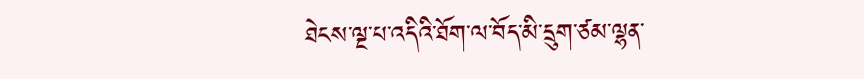ཐེངས་ལྔ་པ་འདིའི་ཐོག་ལ་བོད་མི་དྲུག་ཙམ་ལྷན་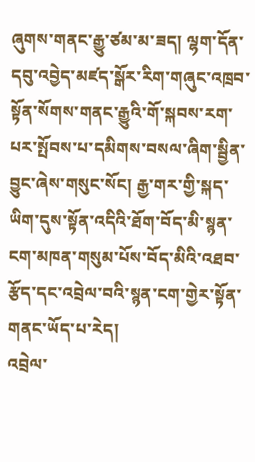ཞུགས་གནང་རྒྱུ་ཙམ་མ་ཟད། ལྷག་དོན་དབུ་འབྱེད་མཛད་སྒོར་རིག་གཞུང་འཁྲབ་སྟོན་སོགས་གནང་རྒྱུའི་གོ་སྐབས་རག་པར་སྤོབས་པ་དམིགས་བསལ་ཞིག་སྦྱིན་བྱུང་ཞེས་གསུང་སོང། རྒྱ་གར་གྱི་སྐད་ཡིག་དུས་སྟོན་འདིའི་ཐོག་བོད་མི་སྙན་ངག་མཁན་གསུམ་པོས་བོད་མིའི་འཐབ་རྩོད་དང་འབྲེལ་བའི་སྙན་ངག་གྱེར་སྟོན་གནང་ཡོད་པ་རེད།
འབྲེལ་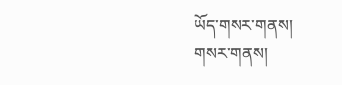ཡོད་གསར་གནས།
གསར་གནས།